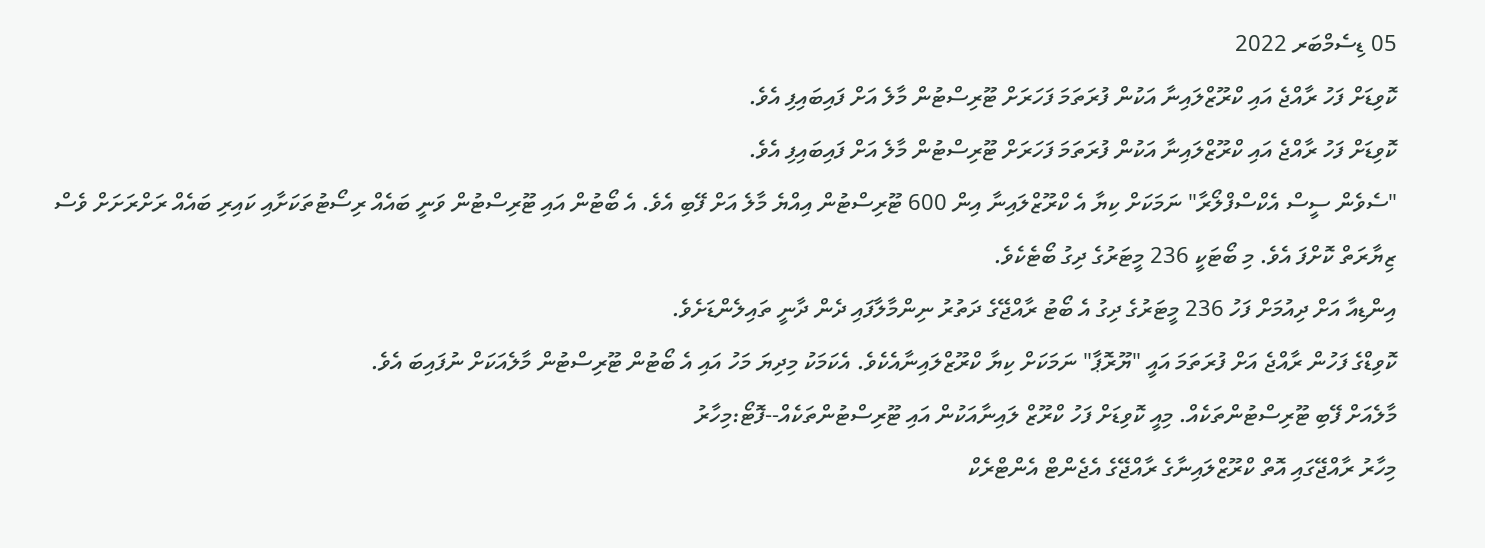05 ޑިސެމްބަރ 2022
ކޮވިޑަށް ފަހު ރާއްޖެ އައި ކްރޫޒްލައިނާ އަކުން ފުރަތަމަ ފަހަރަށް ޓޫރިސްޓުން މާލެ އަށް ފައިބައިފި އެވެ.
ކޮވިޑަށް ފަހު ރާއްޖެ އައި ކްރޫޒްލައިނާ އަކުން ފުރަތަމަ ފަހަރަށް ޓޫރިސްޓުން މާލެ އަށް ފައިބައިފި އެވެ.
"ސެވެން ސީސް އެކްސްފްލޯރާ" ނަމަކަށް ކިޔާ އެ ކްރޫޒްލައިނާ އިން 600 ޓޫރިސްޓުން އިއްޔެ މާލެ އަށް ފޭބި އެވެ. އެ ބޯޓުން އައި ޓޫރިސްޓުން ވަނީ ބައެއް ރިސޯޓުތަކަށާއި ކައިރި ބައެއް ރަށްރަށަށް ވެސް ޒިޔާރަތް ކޮށްފަ އެވެ. މި ބޯޓަކީ 236 މީޓަރުގެ ދިގު ބޯޓެކެވެ.
އިންޑިއާ އަށް ދިއުމަށް ފަހު 236 މީޓަރުގެ ދިގު އެ ބޯޓު ރާއްޖޭގެ ދަތުރު ނިންމާލާފައި ދެން ދާނީ ތައިލެންޑަށެވެ.
ކޮވިޑްގެ ފަހުން ރާއްޖެ އަށް ފުރަތަމަ އައީ "ޔޫރޮޕާ" ނަމަކަށް ކިޔާ ކްރޫޒްލައިނާއެކެވެ. އެކަމަކު މިދިޔަ މަހު އައި އެ ބޯޓުން ޓޫރިސްޓުން މާލެއަކަށް ނުފައިބަ އެވެ.
މާލެއަށް ފޭބި ޓޫރިސްޓުންތަކެއް. މިއީ ކޮވިޑަށް ފަހު ކްރޫޒް ލައިނާއަކުން އައި ޓޫރިސްޓުންތަކެއް--ފޮޓޯ:މިހާރު
މިހާރު ރާއްޖޭގައި އޮތް ކްރޫޒްލައިނާގެ ރާއްޖޭގެ އެޖެންޓް އެންޓްރެކް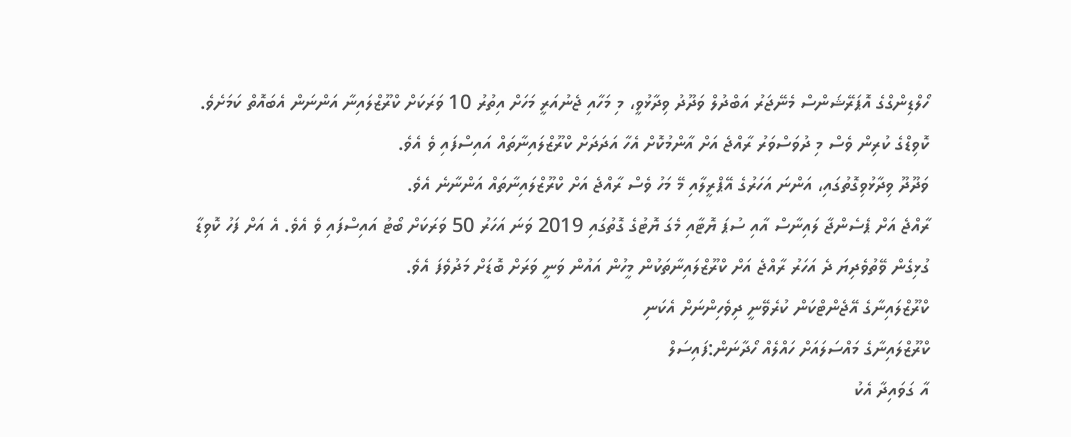ހޯލްޑިންގްގެ އޮޕަރޭޝަންސް މެނޭޖަރު އަބްދުލް ވަދޫދު ވިދާޅުވީ، މި މަހާއި ޖެނުއަރީ މަހަށް އިތުރު 10 ވަރަކަށް ކްރޫޒްލައިނާ އަންނަން އެބައޮތް ކަމަށެވެ. ކޮވިޑްގެ ކުރިން ވެސް މި ދުވަސްވަރު ރާއްޖެ އަށް އާންމުކޮށް އެހާ އަދަދަށް ކްރޫޒްލައިނާތައް އައިސްފައި ވެ އެވެ.
ވަދޫދޫ ވިދާޅުވިގޮތުގައި، އަންނަ އަހަރުގެ އޭޕްރީލާއި މޭ މަހު ވެސް ރާއްޖެ އަށް ކްރޫޒްލައިނާތައް އަންނާނެ އެވެ.
ރާއްޖެ އަށް ޕެސެންޖާ ލައިނާސް އާއި ސުޕަ ޔޮޓާއި މެގަ ޔޮޓުގެ ގޮތުގައި 2019 ވަނަ އަހަރު 50 ވަރަކަށް ބޯޓު އައިސްފައި ވެ އެވެ. އެ އަށް ފަހު ކޮވިޑާ ގުޅިގެން ވޭތުވެދިޔަ ދެ އަހަރު ރާއްޖެ އަށް ކްރޫޒްލައިނާތަކުން މީހުން އައުން ވަނީ ވަރަށް ބޮޑަށް މަދުވެފަ އެވެ.
ކްރޫޒްލައިނާގެ އޭޖެންޓްކަން ކުރެވޭނީ ދިވެހިންނަށް އެކަނި
ކްރޫޒްލައިނާގެ މައްސަލައަށް ހައްލެއް ހޯދާނަން:ފައިސަލް
އާ ގަވައިދާ އެކު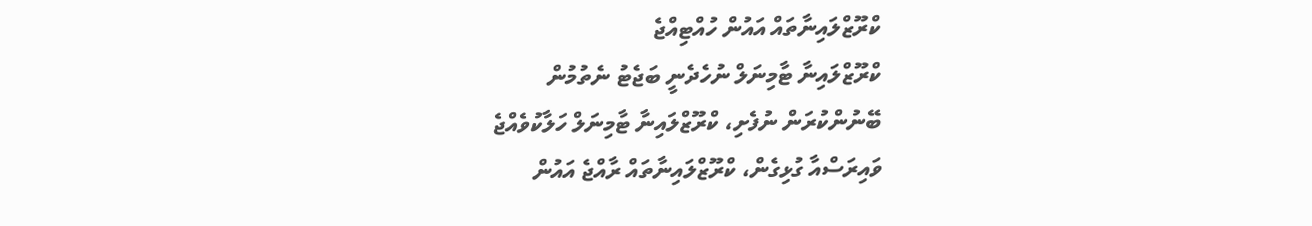ކްރޫޒްލައިނާތައް އައުން ހުއްޓިއްޖެ
ކްރޫޒްލައިނާ ޓާމިނަލް ނުހެދެނީ ބަޖެޓު ނެތުމުން
ބޭނުންކުރަން ނުފެށި، ކްރޫޒްލައިނާ ޓާމިނަލް ހަލާކުވެއްޖެ
ވައިރަސްއާ ގުޅިގެން، ކްރޫޒްލައިނާތައް ރާއްޖެ އައުން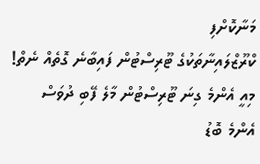މަނާކޮށްފި
ކްރޫޒްލައިނާތަކުގެ ޓޫރިސްޓުން ފައިބާނެ ގޮތެއް ނެތް!
މިއީ އެންމެ ގިނަ ޓޫރިސްޓުން މާލެ ފޭބި ދުވަސް
އެންމެ ބޮޑު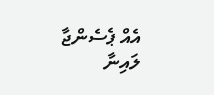އެއް ޕެސެންޖާ ލައިނާ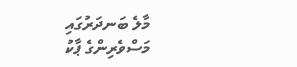މާލެ ބަނދަރުގައި
މަސްވެރިންގެ ޕާކު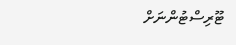ޓޫރިސްޓުންނަށް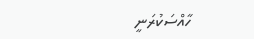ހާއްސަކުރަނީ